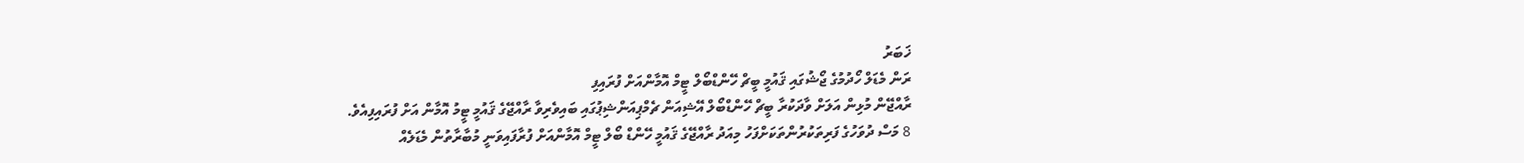ޚަބަރު
ރަން މެޑަލް ހޯދުމުގެ ޖޯޝުގައި ޤައުމީ ބީޗް ހޭންޑްބޯލް ޓީމް އޮމާންއަށް ފުރައިފި
ރާއްޖޭން މުޅިން އަލަށް ވާދަކުރާ ބީޗް ހޭންޑްބޯލް އޭޝިއަން ޗެމްޕިއަންޝިޕުގައި ބައިވެރިވާ ރާއްޖޭގެ ޤައުމީ ޓީމު އޮމާން އަށް ފުރައިފިއެވެ.
8 މަސް ދުވަހުގެ ފަރިތަކުރުންތަކަށްފަހު މިއަދު ރާއްޖޭގެ ޤައުމީ ހޭންޑް ބޯލް ޓީމް އޮމާންއަށް ފުރާފައިވަނީ މުބާރާތުން މެޑަލެއް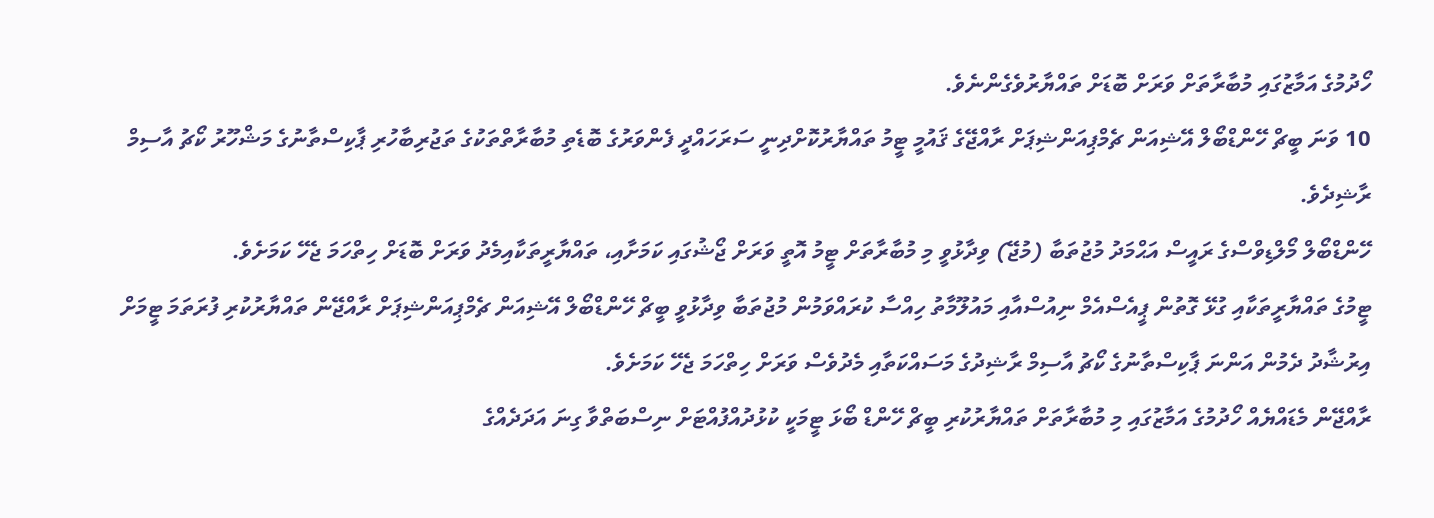ހޯދުމުގެ އަމާޒުގައި މުބާރާތަށް ވަރަށް ބޮޑަށް ތައްޔާރުވެގެންނެވެ.
10 ވަނަ ބީޗް ހޭންޑްބޯލް އޭޝިއަން ޗެމްޕިއަންޝިޕަށް ރާއްޖޭގެ ޤައުމީ ޓީމު ތައްޔާރުކޮށްދިނީ ސަރަހައްދީ ފެންވަރުގެ ބޮޑެތި މުބާރާތްތަކުގެ ތަޖުރިބާހުރި ޕާކިސްތާނުގެ މަޝްހޫރު ކޯޗު އާސިމް ރާޝިދެވެ.
ހޭންޑްބޯލް މޯލްޑިވްސްގެ ރައީސް އަޙްމަދު މުޖުތަބާ (މުޖޭ) ވިދާޅުވީ މި މުބާރާތަށް ޓީމު އޮތީ ވަރަށް ޖޯޝުގައި ކަމަށާއި، ތައްޔާރީތަކާއިމެދު ވަރަށް ބޮޑަށް ހިތްހަމަ ޖެހޭ ކަމަށެވެ.
ޓީމުގެ ތައްޔާރީތަކާއި ގުޅޭ ގޮތުން ޕީއެސްއެމް ނިއުސްއާއި މައުލޫމާތު ހިއްސާ ކުރައްވަމުން މުޖުތަބާ ވިދާޅުވީ ބީޗް ހޭންޑްބޯލް އޭޝިއަން ޗެމްޕިއަންޝިޕަށް ރާއްޖޭން ތައްޔާރުކުރި ފުރަތަމަ ޓީމަށް އިރުޝާދު ދެމުން އަންނަ ޕާކިސްތާނުގެ ކޯޗު އާސިމް ރާޝިދުގެ މަސައްކަތާއި މެދުވެސް ވަރަށް ހިތްހަމަ ޖެހޭ ކަމަށެވެ.
ރާއްޖޭން މެޑައްޔެއް ހޯދުމުގެ އަމާޒުގައި މި މުބާރާތަށް ތައްޔާރުކުރި ބީޗް ހޭންޑް ބޯޅަ ޓީމަކީ ކުޅުދުއްފުއްޓަށް ނިސްބަތްވާ ގިނަ އަދަދެއްގެ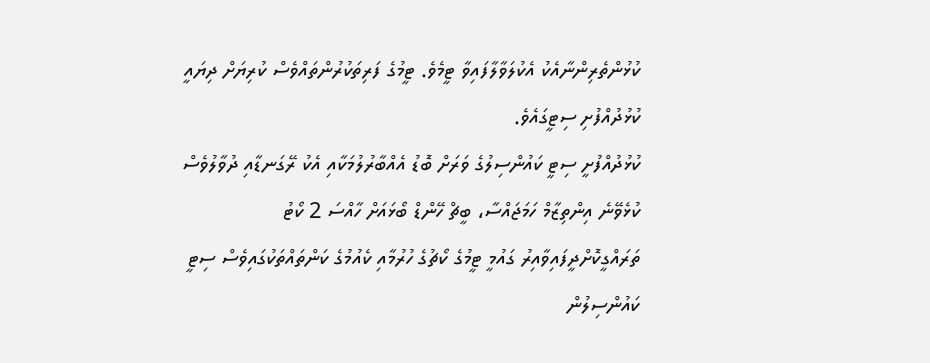ކުޅުންތެރިންނާއެކު އެކުލަވާލާފައިވާ ޓީމެވެ. ޓީމުގެ ފަރިތަކުރުންތައްވެސް ކުރިޔަށް ދިޔައީ ކުޅުދުއްފުށި ސިޓީގައެވެ.
ކުޅުދުއްފުށީ ސިޓީ ކައުންސިލުގެ ވަރަށް ބޮޑު އެއްބާރުލުމަކާއި އެކު ރޭގަނޑާއި ދުވާލުވެސް ކުޅެވޭނެ އިންތިޒާމް ހަމަޖައްސާ، ބީޗް ހޭންޑް ބޯޅައަށް ހާއްސަ 2 ކޯޓު ތަރައްގީކޮށްދީފައިވާއިރު ގައުމީ ޓީމުގެ ކޯޗުގެ ހުރުމާއި ކެއުމުގެ ކަންތައްތަކުގައިވެސް ސިޓީ ކައުންސިލުން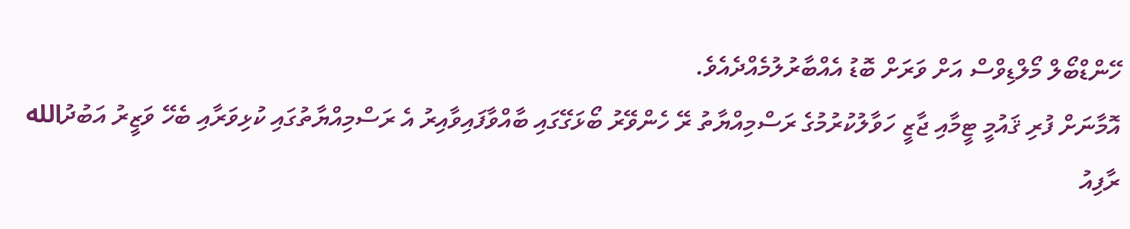ހޭންޑްބޯލް މޯލްޑިވްސް އަށް ވަރަށް ބޮޑު އެއްބާރުލުމެއްދެއެވެ.
އޮމާނަށް ފުރި ޤައުމީ ޓީމާއި ޖާޒީ ހަވާލުކުރުމުގެ ރަސްމިއްޔާތު ރޭ ހެންވޭރު ބޯޅަގޭގައި ބާއްވާފައިވާއިރު އެ ރަސްމިއްޔާތުގައި ކުޅިވަރާއި ބެހޭ ވަޒީރު އަބުދުالله ރާފިއު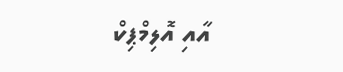އާއި އޮލިމްޕިކް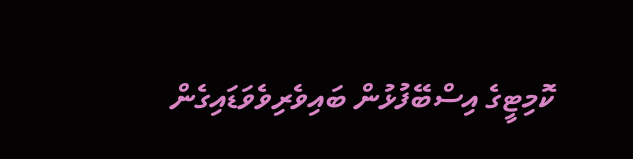ކޮމިޓީގެ އިސްބޭފުޅުން ބައިވެރިވެވަޑައިގެން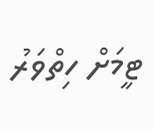ޓީމަށް ހިތްވަރު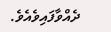ދެއްވާފައިވެއެވެ.